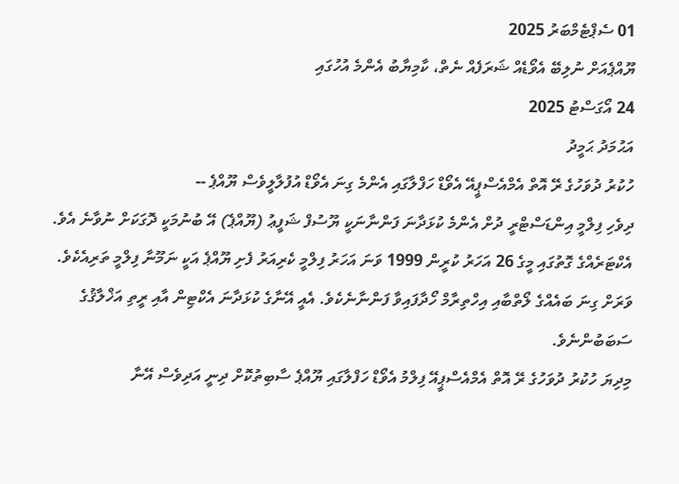01 ސެޕްޓެމްބަރު 2025
ޔޫއްޕެއަށް ނުލިބޭ އެވޯޑެއް ޝަރަފެއް ނެތް، ކާމިޔާބު އެންމެ އުހުގައި
24 އޯގަސްޓު 2025
އަޙުމަދު ޙަމީދު
ހުކުރު ދުވަހުގެ ރޭ އޮތް އެމްއެސްޕީއޭ އެވޯޑް ހަފްލާގައި އެންމެ ގިނަ އެވޯޑް އުފުލާލީވެސް ޔޫއްޕެ --
ދިވެހި ފިލްމީ އިންޑަސްޓްރީ ދުށް އެންމެ ކުޅަދާނަ ފަންނާނަކީ ޔޫސުފް ޝަފީޢު (ޔޫއްޕެ) އޭ ބުނުމަކީ ދޮގަކަށް ނުވާނެ އެވެ. އެކްޓަރެއްގެ ގޮތުގައި މީގެ 26 އަހަރު ކުރީން 1999 ވަނަ އަހަރު ފިލްމީ ކެރިއަރު ފެށި ޔޫއްޕެ އަކީ ނަމޫނާ ފިލްމީ ތަރިއެކެވެ. ވަރަށް ގިނަ ބައެއްގެ ލޯތްބާއި އިހްތިރާމް ހޯދާފައިވާ ފަންނާނެކެވެ. އެއީ އޭނާގެ ކުޅަދާނަ އެކްޓިން އާއި ރީތި އަޚްލާޤުގެ ސަބަބުންނެވެ.
މިދިޔަ ހުކުރު ދުވަހުގެ ރޭ އޮތް އެމްއެސްޕީއޭ ފިލްމު އެވޯޑް ހަފްލާގައި ޔޫއްޕެ ސާބިތުކޮށް ދިނީ އަދިވެސް އޭނާ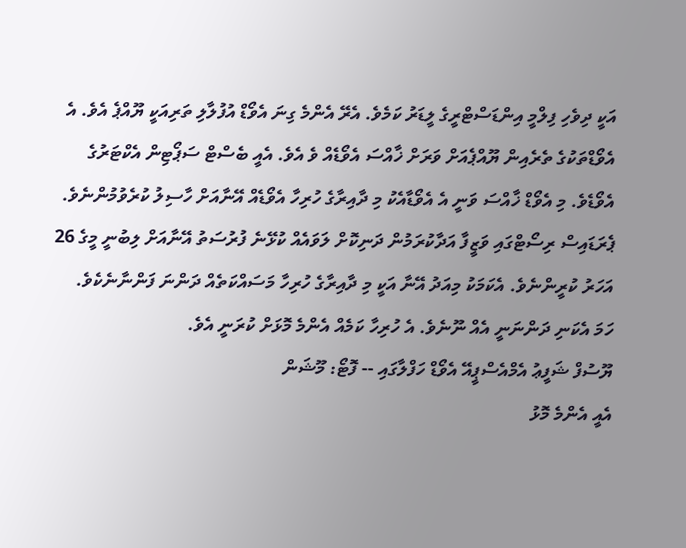އަކީ ދިވެހި ފިލްމީ އިންޑަސްޓްރީގެ ލީޑަރު ކަމެވެ. އެރޭ އެންމެ ގިނަ އެވޯޑް އުފުލާލި ތަރިއަކީ ޔޫއްޕެ އެވެ. އެ އެވޯޑްތަކުގެ ތެރެއިން ޔޫއްޕެއަށް ވަރަށް ޚާއްސަ އެވޯޑެއް ވެ އެވެ. އެއީ ބެސްޓް ސަޕޯޓިން އެކްޓަރުގެ އެވޯޑެވެ. މި އެވޯޑް ޚާއްސަ ވަނީ އެ އެވޯޑާއެކު މި ދާއިރާގެ ހުރިހާ އެވޯޑެއް އޭނާއަށް ހާސިލު ކުރެވުމުންނެވެ.
ޕެރަޑައިސް ރިސޯޓްގައި ވަޒީފާ އަދާކުރަމުން ދަނިކޮށް ލަވައެއް ކުޅޭނެ ފުރުސަތު އޭނާއަށް ލިބުނީ މީގެ 26 އަހަރު ކުރީންނެވެ. އެކަމަކު މިއަދު އޭނާ އަކީ މި ދާއިރާގެ ހުރިހާ މަސައްކަތެއް ދަންނަ ފަންނާނެކެވެ. ހަމަ އެކަނި ދަންނަނީ އެއް ނޫނެވެ. އެ ހުރިހާ ކަމެއް އެންމެ މޮޅަށް ކުރަނީ އެވެ.
ޔޫސުފް ޝަފީޢު އެމްއެސްޕީއޭ އެވޯޑް ހަފްލާގައި -- ފޮޓޯ: މޫޝަން
އެއީ އެންމެ މޮޅު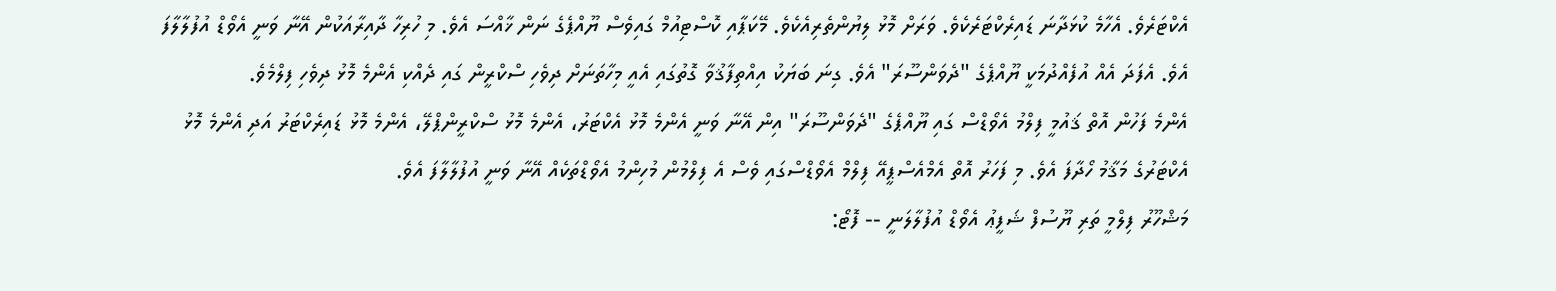އެކްޓަރެވެ. އެހާމެ ކުޅަދާނަ ޑައިރެކްޓަރެކެވެ. ވަރަށް މޮޅު ލިޔުންތެރިއެކެވެ. މޭކަޕާއި ކޮސްޓިއުމް ގައިވެސް ޔޫއްޕެގެ ނަން ޚާއްސަ އެވެ. މި ހުރިހާ ދާއިރާއަކުން އޭނާ ވަނީ އެވޯޑް އުފުލާލާފަ އެވެ. އެފަދަ އެއް އުފެއްދުމަކީ ޔޫއްޕެގެ "ދެވަންސޫރަ" އެވެ. ގިނަ ބަޔަކު އިއްތިފާޤުވާ ގޮތުގައި އެއީ މިހާތަނަށް ދިވެހި ސްކްރީން ގައި ދެއްކި އެންމެ މޮޅު ދިވެހި ފިލްމެވެ.
އެންމެ ފަހުން އޮތް ޤައުމީ ފިލްމު އެވޯޑްސް ގައި ޔޫއްޕެގެ "ދެވަންސޫރަ" އިން އޭނާ ވަނީ އެންމެ މޮޅު އެކްޓަރު، އެންމެ މޮޅު ސްކްރީންޕްލޭ، އެންމެ މޮޅު ޑައިރެކްޓަރު އަދި އެންމެ މޮޅު އެކްޓަރުގެ މަޤާމު ހޯދާފަ އެވެ. މި ފަހަރު އޮތް އެމްއެސްޕީއޭ ފިލްމް އެވޯޑްސްގައި ވެސް އެ ފިލްމުން މުހިންމު އެވޯޑްތަކެއް އޭނާ ވަނީ އުފުލާލާފަ އެވެ.
މަޝްހޫރު ފިލްމީ ތަރި ޔޫސުފް ޝަފީޢު އެވޯޑް އުފުލާލަނީ -- ފޮޓޯ: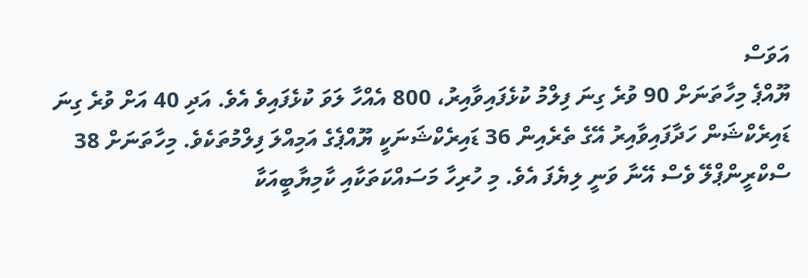އަވަސް
ޔޫއްޕެ މިހާތަނަށް 90 ވުރެ ގިނަ ފިލްމު ކުޅެފައިވާއިރު، 800 އެއްހާ ލަވަ ކުޅެފައިވެ އެވެ. އަދި 40 އަށް ވުރެ ގިނަ ޑައިރެކްޝަން ހަދާފައިވާއިރު އޭގެ ތެރެއިން 36 ޑައިރެކްޝަނަކީ ޔޫއްޕެގެ އަމިއްލަ ފިލްމުތަކެވެ. މިހާތަނަށް 38 ސްކްރީންޕްލޭ ވެސް އޭނާ ވަނީ ލިޔެފަ އެވެ. މި ހުރިހާ މަސައްކަތަކާއި ކާމިޔާބީއަކާ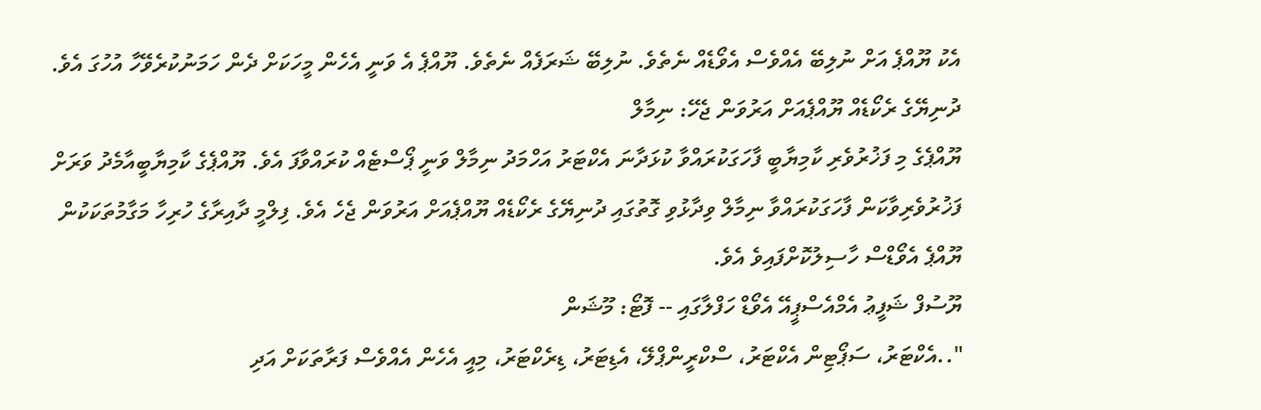އެކު ޔޫއްޕެ އަށް ނުލިބޭ އެއްވެސް އެވޯޑެއް ނެތެވެ. ނުލިބޭ ޝަރަފެއް ނެތެވެ. ޔޫއްޕެ އެ ވަނީ އެހެން މީހަކަށް ދެން ހަމަނުކުރެވޭހާ އުހުގަ އެވެ.
ދުނިޔޭގެ ރެކޯޑެއް ޔޫއްޕެއަށް އަރުވަން ޖެހޭ: ނިމާލް
ޔޫއްޕެގެ މި ފަޚުރުވެރި ކާމިޔާބީ ފާހަގަކުރައްވާ ކުޅަދާނަ އެކްޓަރު އަހްމަދު ނިމާލް ވަނީ ޕޯސްޓެއް ކުރައްވާފަ އެވެ. ޔޫއްޕެގެ ކާމިޔާބީއާމެދު ވަރަށް ފަޚުރުވެރިވާކަން ފާހަގަކުރައްވާ ނިމާލް ވިދާޅުވި ގޮތުގައި ދުނިޔޭގެ ރެކޯޑެއް ޔޫއްޕެއަށް އަރުވަން ޖެހެ އެވެ. ފިލްމީ ދާއިރާގެ ހުރިހާ މަގާމުތަކަކުން ޔޫއްޕެ އެވޯޑްސް ހާސިލުކޮށްފައިވެ އެވެ.
ޔޫސުފް ޝަފީޢު އެމްއެސްޕީއޭ އެވޯޑް ހަފްލާގައި -- ފޮޓޯ: މޫޝަން
"..އެކްޓަރު، ސަޕޯޓިން އެކްޓަރު، ސްކްރީންޕްލޭ، އެޑިޓަރު، ޑިރެކްޓަރު، މިއީ އެހެން އެއްވެސް ފަރާތަކަށް އަދި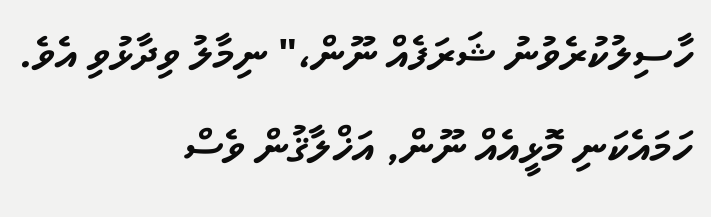ހާސިލުކުރެވުނު ޝަރަފެއް ނޫން،" ނިމާލު ވިދާޅުވި އެވެ.
ހަމައެކަނި މޮޅީއެއް ނޫން, އަޚްލާޤުން ވެސް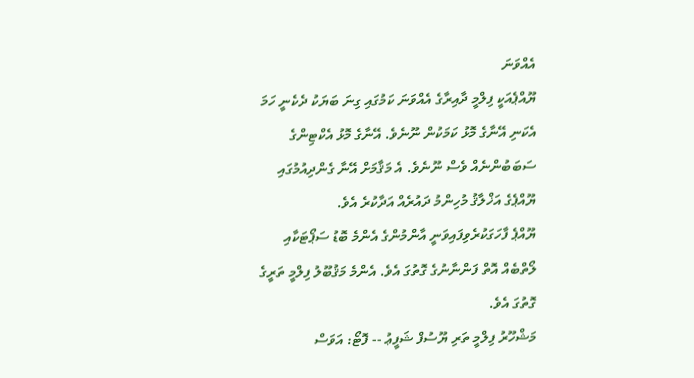އެއްވަނަ
ޔޫއްޕެއަކީ ފިލްމީ ދާއިރާގެ އެއްވަނަ ކަމުގައި ގިނަ ބަޔަކު ދެކެނީ ހަމަ އެކަނި އޭނާގެ މޮޅު ކަމަކުން ނޫނެވެ. އޭނާގެ މޮޅު އެކްޓިންގެ ސަބަބުންނެއް ވެސް ނޫނެވެ. އެ މަޤާމަށް އޭނާ ގެންދިއުމުގައި ޔޫއްޕެގެ އަޚްލާޤު މުހިންމު ދައުރެއް އަދާކުރެ އެވެ.
ޔޫއްޕެ ފާހަގަކުރެވިފައިވަނީ އާންމުންގެ އެންމެ ބޮޑު ސަޕޯޓަކާއި ލޯތްބެއް އޮތް ފަންނާނުގެ ގޮތުގަ އެވެ. އެންމެ މަޤުބޫލު ފިލްމީ ތަރީގެ ގޮތުގަ އެވެ.
މަޝްހޫރު ފިލްމީ ތަރި ޔޫސުފް ޝަފީޢު -- ފޮޓޯ: އަވަސް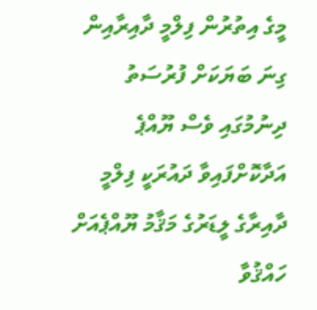މީގެ އިތުރުން ފިލްމީ ދާއިރާއިން ގިނަ ބަޔަކަށް ފުރުސަތު ދިނުމުގައި ވެސް ޔޫއްޕެ އަދާކޮށްފައިވާ ދައުރަކީ ފިލްމީ ދާއިރާގެ ލީޑަރުގެ މަޤާމު ޔޫއްޕެއަށް ހައްޤުވާ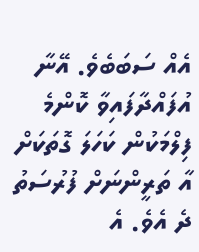އެއް ސަބަބެވެ. އޭނާ އުފައްދާފައިވާ ކޮންމެ ފިލްމަކުން ކަހަލަ ގޮތަކަށް އާ ތަރީންނަށް ފުރުސަތު ދެ އެވެ. އެ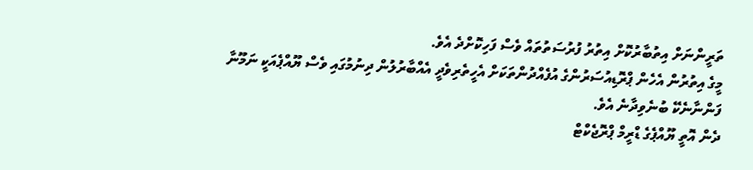ތަރީންނަށް އިތުބާރުކޮށް އިތުރު ފުރުސަތުތައް ވެސް ފަހިކޮށްދެ އެވެ.
މީގެ އިތުރުން އެހެން ޕްރޮޑިއުސަރުންގެ އުފެއްދުންތަކަށް އެހީތެރިވެދީ އެއްބާރުލުން ދިނުމުގައި ވެސް ޔޫއްޕެއަކީ ނަމޫނާ ފަންނާނެކޭ ބުނެވިދާނެ އެވެ.
ދެން އޮތީ ޔޫއްޕެގެ ޑްރީމް ޕްރޮޖެކްޓް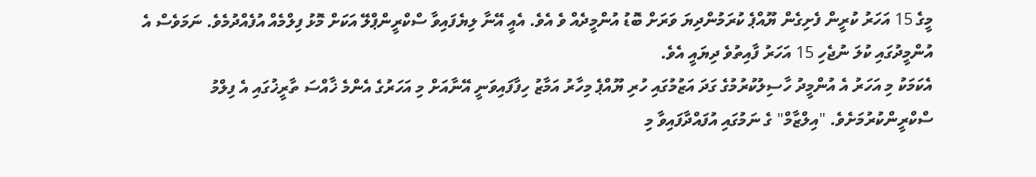މީގެ 15 އަހަރު ކުރީން ފެށިގެން ޔޫއްޕެ ކުރަމުންދިޔަ ވަރަށް ބޮޑު އުންމީދެއް ވެ އެވެ. އެއީ އޭނާ ލިޔެފައިވާ ސްކްރީންޕްލޭ އަކަށް މޮޅު ފިލްމެއް އުފެއްދުމެވެ. ނަމަވެސް އެ އުންމީދުގައި ކުލަ ނުޖެހި 15 އަހަރު ފާއިތުވެ ދިޔައީ އެވެ.
އެކަމަކު މި އަހަރު އެ އުންމީދު ހާސިލުކުރުމުގެ ގަދަ އަޒުމުގައި ހުރި ޔޫއްޕެ މިހާރު އަމާޒު ހިފާފައިވަނީ އޭނާއަށް މި އަހަރުގެ އެންމެ ޚާއްސަ ތާރީޚުގައި އެ ފިލްމު ސްކްރީންކުރުމަށެވެ. "އިލްޒާމް" ގެ ނަމުގައި އުފައްދާފައިވާ މި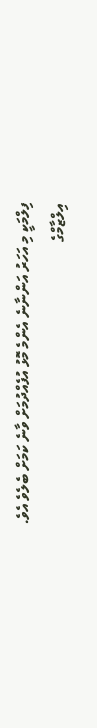ފިލްމަކީ މި އަހަރު އަންނާނެ އެންމެ މޮޅު އުފެއްދުމަށް ވާނެ ކަމަށް ބެލެވެ އެވެ.
އިލްޒާމްގެ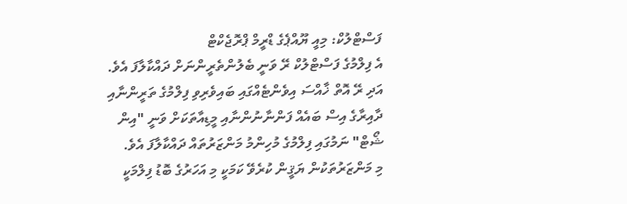ފަސްޓްލުކް: މިއީ ޔޫއްޕެގެ ޑްރީމް ޕްރޮޖެކްޓް
އެ ފިލްމުގެ ފަސްޓްލުކް ރޭ ވަނީ ބެލުންތެރީންނަށް ދައްކާލާފަ އެވެ. އަދި ރޭ އޮތް ޚާއްސަ އިވެންޓެއްގައި ބައިވެރިވި ފިލްމުގެ ތަރީންނާއި ދާއިރާގެ އިސް ބައެއް ފަންނާނުންނާއި މީޑިއާތަކަށް ވަނީ "އިން ޝޯޓް" ނަމުގައި ފިލްމުގެ މުހިންމު މަންޒަރުތައް ދައްކާލާފަ އެވެ.
މި މަންޒަރުތަކުން ޔަޤީން ކުރެވޭ ކަމަކީ މި އަހަރުގެ ބޮޑު ފިލްމަކީ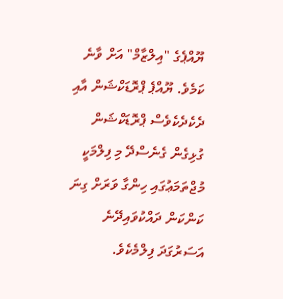ޔޫއްޕެގެ "އިލްޒާމް" އަށް ވާނެ ކަމެވެ. ޔޫއްޕެ ޕްރޮޑަކްޝަން އާއި ދެކެދެކެވެސް ޕްރޮޑަކްޝަން ގުޅިގެން ގެނެސްދޭ މި ފިލްމަކީ މުޖްތަމަޢުގައި ހިންގާ ވަރަށް ގިނަ ކަންކަން ދައްކުވައިދޭނެ އަސަރުގަދަ ފިލްމެކެވެ.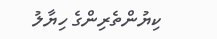ކިޔުންތެރިންގެ ހިޔާލު